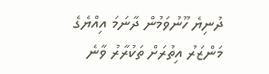ދުނިޔެ ހޫނުވަމުން ދާނަމަ އިއްޔެގެ މަންޒަރު އިތުރަށް ތަކުރާރު ވާނެ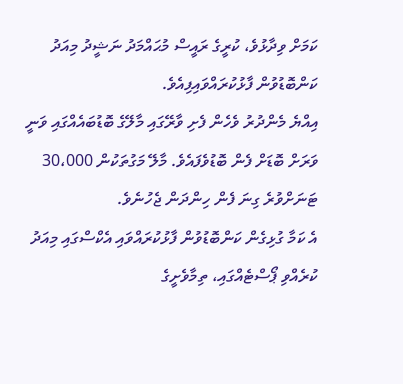ކަމަށް ވިދާޅުވެ، ކުރީގެ ރައީސް މުޙައްމަދު ނަޝީދު މިއަދު ކަންބޮޑުވުން ފާޅުކުރައްވައިފިއެވެ.
އިއްޔެ މެންދުރު ވެހެން ފެށި ވާރޭގައި މާލޭގެ ބޮޑުބައެއްގައި ވަނީ ވަރަށް ބޮޑަށް ފެން ބޮޑުވެފައެވެ. މާލޭ މަގުތަކުން 30،000 ޓަނަށްވުރެ ގިނަ ފެން ހިންދަން ޖެހުނެވެ.
އެ ކަމާ ގުޅިގެން ކަންބޮޑުވުން ފާޅުކުރައްވައި އެކްސްގައި މިއަދު ކުރެއްވި ޕޯސްޓެއްގައި، ތިމާވެށީގެ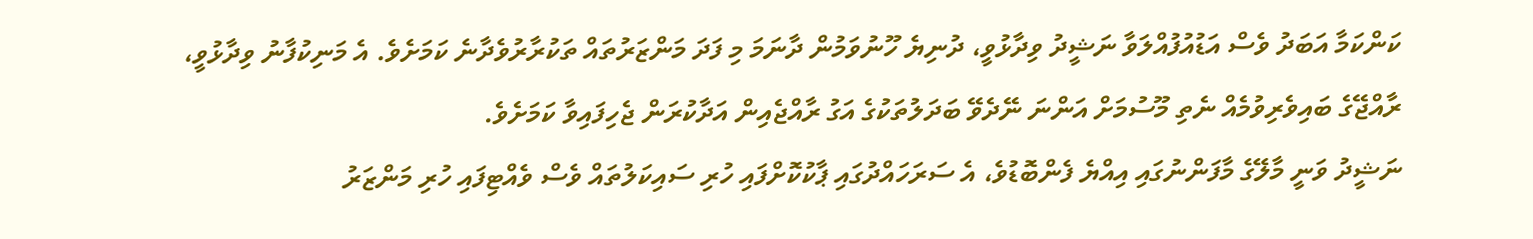ކަންކަމާ އަބަދު ވެސް އަޑުއުފުއްލަވާ ނަޝީދު ވިދާޅުވީ، ދުނިޔެ ހޫނުވަމުން ދާނަމަ މި ފަދަ މަންޒަރުތައް ތަކުރާރުވެދާނެ ކަމަށެވެ. އެ މަނިކުފާނު ވިދާޅުވީ، ރާއްޖޭގެ ބައިވެރިވުމެއް ނެތި މޫސުމަށް އަންނަ ނޭދެވޭ ބަދަލުތަކުގެ އަގު ރާއްޖެއިން އަދާކުރަން ޖެހިފައިވާ ކަމަށެވެ.
ނަޝީދު ވަނީ މާލޭގެ މާފަންނުގައި އިއްޔެ ފެންބޮޑުވެ، އެ ސަރަހައްދުގައި ޕާކުކޮށްފައި ހުރި ސައިކަލުތައް ވެސް ވެއްޓިފައި ހުރި މަންޒަރު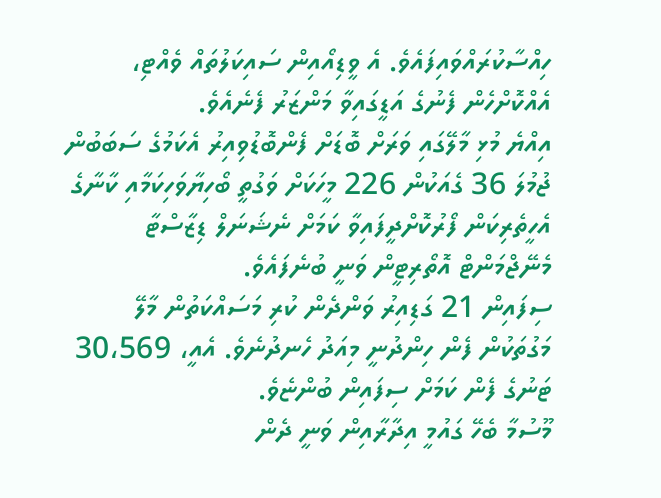ހިއްސާކުރައްވައިފައެވެ. އެ ވީޑިއޯއިން ސައިކަލުތައް ވެއްޓި، އެއްކޮށްހެން ފެނުގެ އަޑީގައިވާ މަންޒަރު ފެނެއެވެ.
އިއްޔެ މުޅި މާލޭގައި ވަރަށް ބޮޑަށް ފެންބޮޑުވިއިރު އެކަމުގެ ސަބަބުން ޖުމުލަ 36 ގެއަކުން 226 މީހަކަށް ވަގުތީ ބޯހިޔާވަހިކަމާއި ކާނާގެ އެހީތެރިކަން ފޯރުކޮށްދީފައިވާ ކަމަށް ނެޝަނަލް ޑިޒާސްޓާ މެނޭޖްމަންޓް އޮތޯރިޓީން ވަނީ ބުނެފައެވެ.
ސިފައިން 21 ގަޑިއިރު ވަންދެން ކުރި މަސައްކަތުން މާލޭ މަގުތަކުން ފެން ހިންދުނީ މިއަދު ހެނދުނެވެ. އެއީ، 30،569 ޓަނުގެ ފެން ކަމަށް ސިފައިން ބުންޏެވެ.
މޫސުމާ ބެހޭ ގައުމީ އިދާރާއިން ވަނީ ދެން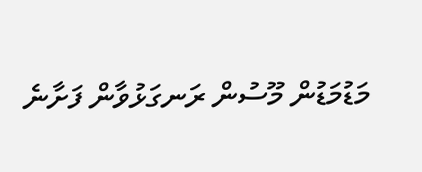މަޑުމަޑުން މޫސުން ރަނގަޅުވާން ފަށާނެ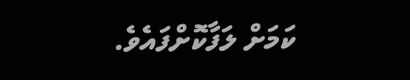ކަމަށް ލަފާކޮށްފައެވެ.